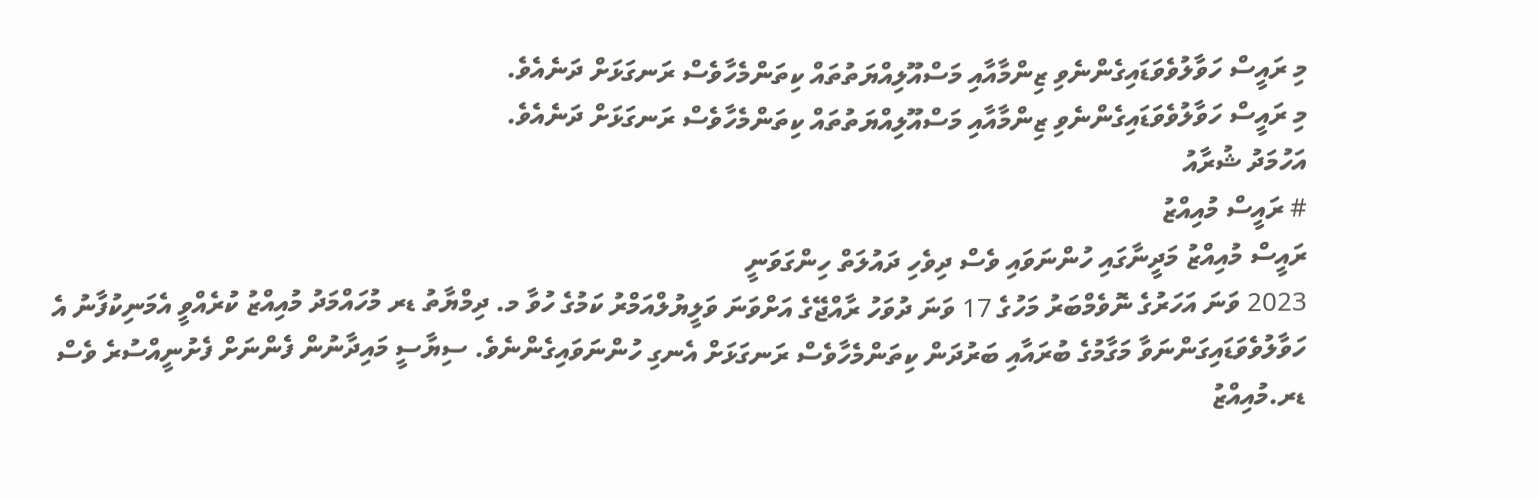މި ރައީސް ހަވާލުވެވަޑައިގެންނެވި ޒިންމާއާއި މަސްއޫލިއްޔަތުތައް ކިތަންމެހާވެސް ރަނގަޅަށް ދަނެއެވެ.
މި ރައީސް ހަވާލުވެވަޑައިގެންނެވި ޒިންމާއާއި މަސްއޫލިއްޔަތުތައް ކިތަންމެހާވެސް ރަނގަޅަށް ދަނެއެވެ.
އަހުމަދު ޝުރާއު
# ރައީސް މުއިއްޒު
ރައީސް މުއިއްޒު މަދީނާގައި ހުންނަވައި ވެސް ދިވެހި ދައުލަތް ހިންގަވަނީ
2023 ވަނަ އަހަރުގެ ނޮވެމްބަރު މަހުގެ 17 ވަނަ ދުވަހު ރާއްޖޭގެ އަށްވަނަ ވަލީޔުލްއަމްރު ކަމުގެ ހުވާ މ. ދިމްޔާތު ޑރ މުހައްމަދު މުއިއްޒު ކުރެއްވީ އެމަނިކުފާނު އެ ހަވާލުވެވަޑައިގަންނަވާ މަގާމުގެ ބުރައާއި ބަރުދަން ކިތަންމެހާވެސް ރަނގަޅަށް އެނގި ހުންނަވައިގެންނެވެ. ސިޔާސީ މައިދާނުން ފެންނަށް ފެށުނީއްސުރެ ވެސް ޑރ.މުއިއްޒު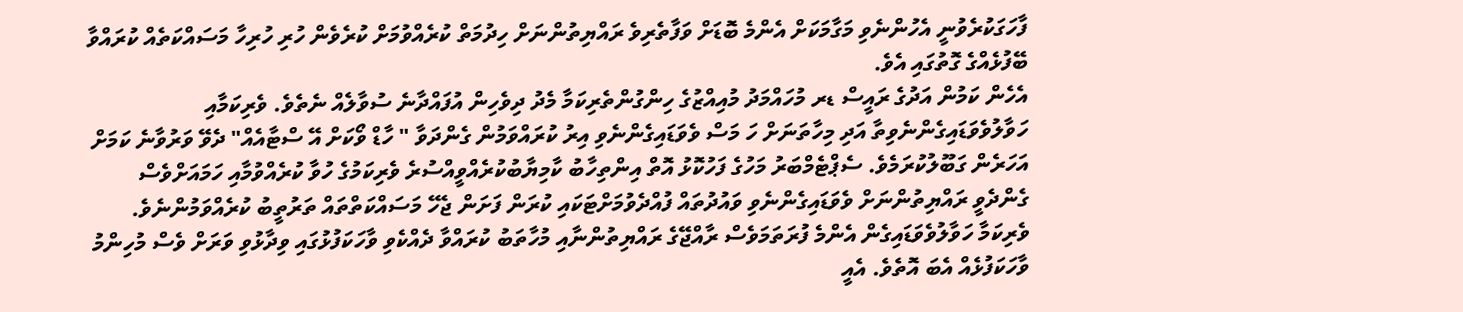ފާހަގަކުރެވުނީ އެހުންނެވި މަގާމަކަށް އެންމެ ބޮޑަށް ވަފާތެރިވެ ރައްޔިތުންނަށް ހިދުމަތް ކުރެއްވުމަށް ކުރެވެން ހުރި ހުރިހާ މަސައްކަތެއް ކުރައްވާ ބޭފުޅެއްގެ ގޮތުގައި އެވެ.
އެހެން ކަމުން އަދުގެ ރައީސް ޑރ މުހައްމަދު މުއިއްޒުގެ ހިންގުންތެރިކަމާ މެދު ދިވެހިން އުފައްދާނެ ސުވާލެއް ނެތެވެ. ވެރިކަމާއި ހަވާލުވެވަޑައިގެންނެވިތާ އަދި މިހާތަނަށް ހަ މަސް ވެވަޑައިގެންނެވި އިރު ކުރައްވަމުން ގެންދަވާ " ހާޑް ވޯކަށް އޭ ސްޓާއެއް" ދެވޭ ވަރުވާނެ ކަމަށް އަހަރެން ގަބޫލުކުރަމެވެ. ސެޕްޓެމްބަރު މަހުގެ ފަހުކޮޅު އޮތް އިންތިހާބު ކާމިޔާބުކުރެއްވީއްސުރެ ވެރިކަމުގެ ހުވާ ކުރެއްވުމާއި ހަމައަށްވެސް ގެންދެވީ ރައްޔިތުންނަށް ވެވަޑައިގެންނެވި ވައުދުތައް ފުއްދެވުމަށްޓަކައި ކުރަން ފަށަން ޖެހޭ މަސައްކަތްތައް ތަރުތީބު ކުރެއްވަމުންނެވެ. ވެރިކަމާ ހަވާލުވެވަޑައިގެން އެންމެ ފުރަތަމަވެސް ރާއްޖޭގެ ރައްޔިތުންނާއި މުހާތަބު ކުރައްވާ ދެއްކެވި ވާހަކަފުޅުގައި ވިދާޅުވި ވަރަށް ވެސް މުހިންމު ވާހަކަފުޅެއް އެބަ އޮތެވެ. އެއީ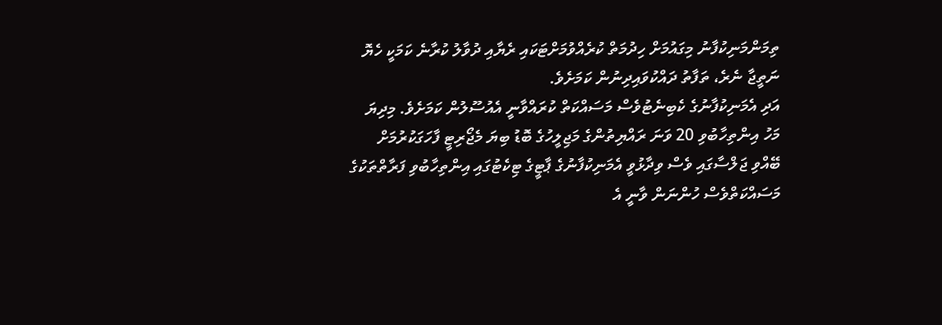ތިމަންމަނިކުފާނު މިގައުމަށް ހިދުމަތް ކުރެއްވުމަށްޓަކައި ރެޔާއި ދުވާލު ކުރާނެ ކަމަކީ ހެޔޮ ނަތީޖާ ނެރެ، ތަފާތު ދައްކުވައިދިނުން ކަމަށެވެ.
އަދި އެމަނިކުފާނުގެ ކެބިނެޓުވެސް މަސައްކަތް ކުރައްވާނީ އެއުސޫލުން ކަމަށެވެ. މިދިޔަ މަހު އިންތިހާބުވި 20 ވަނަ ރައްޔިތުންގެ މަޖިލީހުގެ ބޮޑު ބިޔަ މެޖޯރިޓީ ފާހަގަކުރުމަށް ބޭއްވި ޖަލްސާގައި ވެސް ވިދާޅުވީ އެމަނިކުފާނުގެ ޕާޓީގެ ޓިކެޓުގައި އިންތިހާބުވި ފަރާތްތަކުގެ މަސައްކަތްވެސް ހުންނަން ވާނީ އެ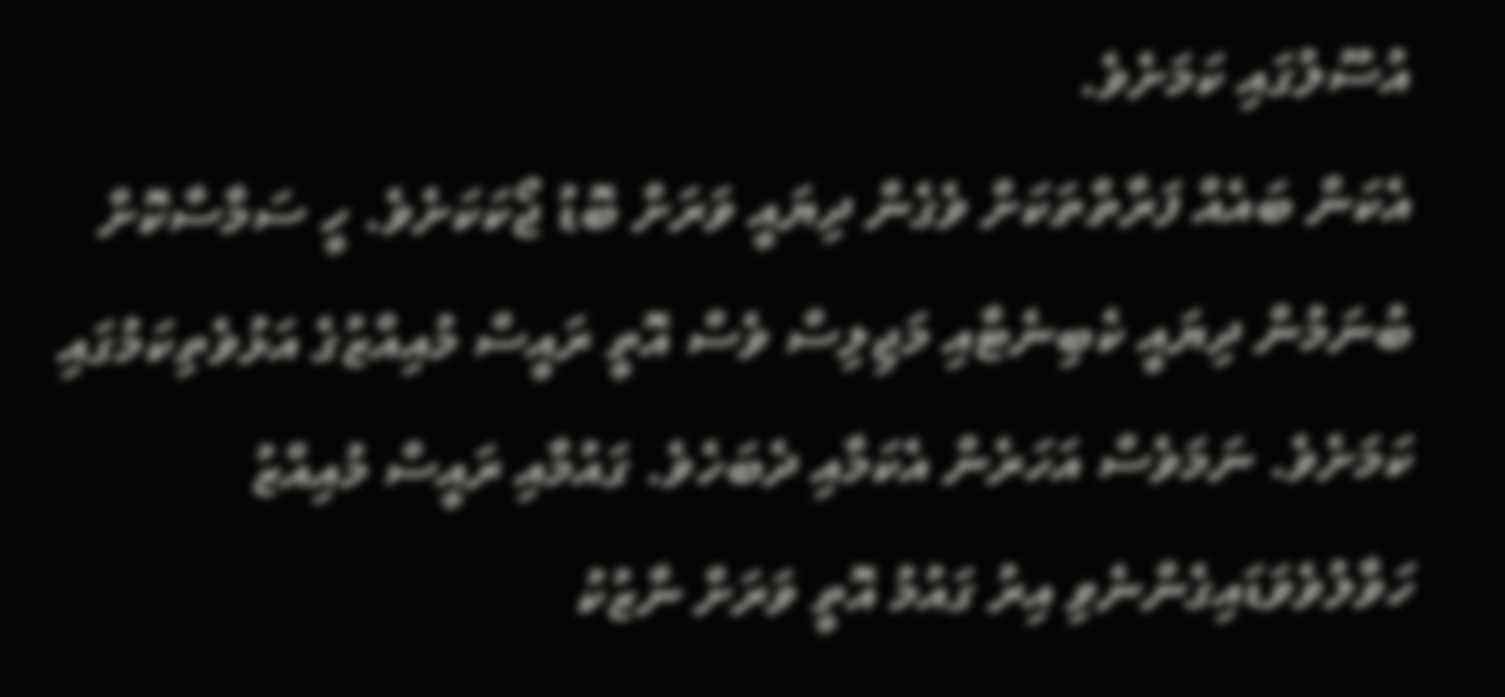އުސޫލުގައި ކަމަށެވެ.
އެކަން ބައެއް ފަރާތްތަކަށް ވެގެން ދިޔައީ ވަރަށް ބޮޑު ޖޯކަކަށެވެ. ހީ ސަމާސާކޮށް ބުނަމުން ދިޔައީ ކެބިނެޓާއި މަޖިލިސް ވެސް އޮތީ ރައީސް މުއިއްޒުގެ އަޅުވެތިކަމުގައި ކަމަށެވެ. ނަމަވެސް އަހަރެން އެކަމާއި ދެބަހެވެ. ގައުމާއި ރައީސް މުއިއްޒު ހަވާލުވެވަޑައިގެންނެވި އިރު ގައުމު އޮތީ ވަރަށް ނާޒުކު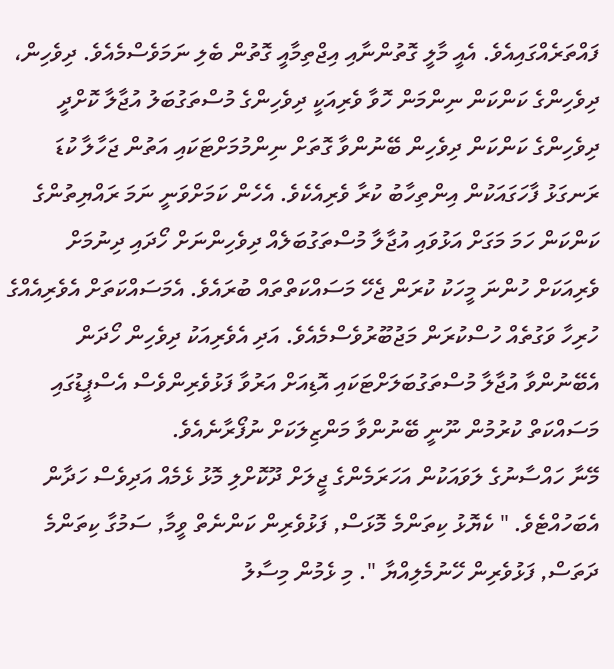ފައްތަރެއްގައިއެވެ. އެއީ މާލީ ގޮތުންނާއި އިޖްތިމާއީ ގޮތުން ބެލި ނަމަވެސްމެއެވެ. ދިވެހިން، ދިވެހިންގެ ކަންކަން ނިންމަން ހޮވާ ވެރިއަކީ ދިވެހިންގެ މުސްތަގުބަލު އުޖާލާ ކޮށްދީ ދިވެހިންގެ ކަންކަން ދިވެހިން ބޭނުންވާ ގޮތަށް ނިންމުމަށްޓަކައި އަތުން ޖަހާލާ ކުޑަ ރަނގަޅު ފާހަގައަކުން އިންތިހާބު ކުރާ ވެރިއެކެވެ. އެހެން ކަމަށްވަނީ ނަމަ ރައްޔިތުންގެ ކަންކަން ހަމަ މަގަށް އަޅުވައި އުޖާލާ މުސްތަގުބަލެއް ދިވެހިންނަށް ހޯދައި ދިނުމަށް ވެރިއަކަށް ހުންނަ މީހަކު ކުރަން ޖެހޭ މަސައްކަތްތައް ބުރައެވެ. އެމަސައްކަތަށް އެވެރިއެއްގެ ހުރިހާ ވަގުތެއް ހުސްކުރަން މަޖުބޫރުވެސްމެއެވެ. އަދި އެވެރިއަކު ދިވެހިން ހޯދަން އެބޭނުންވާ އުޖާލާ މުސްތަގުބަލަށްޓަކައި އޮޑިއަށް އަރުވާ ފަޅުވެރިންވެސް އެސްޕީޑުގައި މަސައްކަތް ކުރުމުން ނޫނީ ބޭނުންވާ މަންޒިލަކަށް ނުފޯރާނެއެވެ.
މޭނާ ހައްސާނުގެ ލަވައަކުން އަހަރަމެންގެ ޖީލަށް ދޫކޮށްލި މޮޅު ޅެމެއް އަދިވެސް ހަދާން އެބަހުއްޓެވެ. " ކެޔޮޅު ކިތަންމެ މޮޅަސް, ފަޅުވެރިން ކަންނެތް ވީމާ, ސަމުގާ ކިތަންމެ ދަތަސް, ފަޅުވެރިން ހޭނުމެލިއްޔާ ". މި ޅެމުން މިސާލު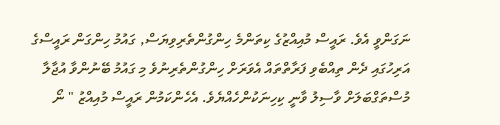ނަގަންވީ އެވެ. ރައީސް މުއިއްޒުގެ ކިތަންމެ ހިންގުންތެރިވިޔަސް, ގައުމު ހިންގަން ރައީސްގެ އަރިހުގައި ދެން ތިއްބެވި ފަރާތްތައް އެވަރަށް ހިންގުންތެރިނުވެ މި ގައުމު ބޭނުންވާ އުޖާލާ މުސްތަގްބަލަށް ވާސިލު ވާނީ ކިހިނަކުންހެއްޔެވެ. އެހެންކަމުން ރައީސް މުއިއްޒު " ނޯ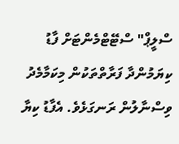ސްލީޕް" ސްޓޭޓްމެންޓަށް ފާޑު ކިޔަމުންދާ ފަރާތްތަކުން މިކަމާމެދު ވިސްނާލުން ރަނގަޅެވެ. އެފާޑު ކިޔާ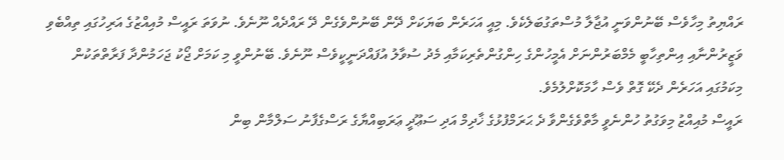ރައްޔިތު މިހާވެސް ބޭނުންވަނީ އުޖާލާ މުސްތަގުބަލެކެވެ. މިއީ އަހަރެން ބަޔަކަށް ދޭން ބޭނުންވެގެން ދޭ ރައްދެއް ނޫނެވެ. ނުވަތަ ރައީސް މުއިއްޒުގެ އަރިހުގައި ތިއްބެވި ވަޒީރުންނާއި އިންތިހާބީ މެމްބަރުންނަށް އެމީހުންގެ ހިންގުންތެރިކަމާއި މެދު ސުވާލު އުފައްދަނީކީވެސް ނޫނެވެ. ބޭނުންވީ މި ކަމަށް ޖޯކު ޖަހަމުންދާ ފަރާތްތަކުން މިކަމުގައި އަހަރެން ދެކޭ ގޮތް ވެސް ހާމަކޮށްލުމެވެ.
ރައީސް މުއިއްޒު މިވަގުތު ހުންނެވީ މާތްވެގެންވާ ދެ ޙަރަމްފުޅުގެ ޚާދިމް އަދި ސަޢޫދީ ޢަރަބިއްޔާގެ ރަސްގެފާނު ސަލްމާން ބިން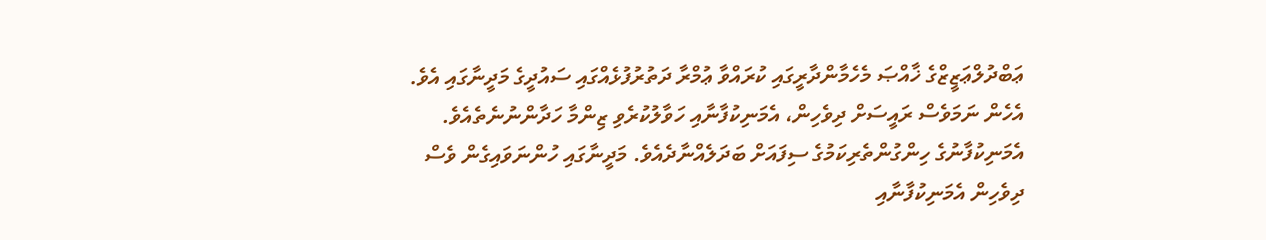ޢަބްދުލްޢަޒީޒްގެ ޚާއްޞަ މެހެމާންދާރީގައި ކުރައްވާ ޢުމްރާ ދަތުރުފުޅެއްގައި ސައުދީގެ މަދީނާގައި އެވެ. އެހެން ނަމަވެސް ރައީސަށް ދިވެހިން، އެމަނިކުފާނާއި ހަވާލުކުރެވި ޒިންމާ ހަދާންނުނެތެއެވެ. އެމަނިކުފާނުގެ ހިންގުންތެރިކަމުގެ ސިފައަށް ބަދަލެއްނާދެއެވެ. މަދީނާގައި ހުންނަވައިގެން ވެސް ދިވެހިން އެމަނިކުފާނާއި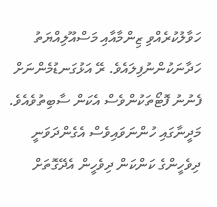ހަވާލުކުރެއްވި ޒިންމާއާއި މަސްއޫލިއްޔަތު ހަދާނަކުންނުފިލައެވެ. ރޭ އަޅުގަނޑުމެންނަށް ފެނުނު ފޮޓޯތަކުންވެސް އެކަން ސާބިތުވެއެވެ. މަދީނާގައި ހުންނަވައިވެސް އެގެންދަވަނީ ދިވެހީންގެ ކަންކަން ދިވެހީން އެދޭގޮތަށް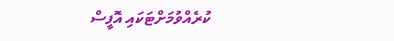ކުރެއްވުމަށްޓަކައި އޮފީސް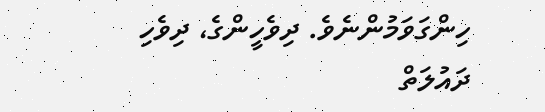ހިންގަވަމުންނެވެ. ދިވެހީންގެ، ދިވެހި ދައުލަތް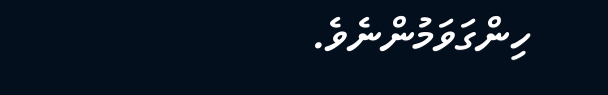ހިންގަވަމުންނެވެ.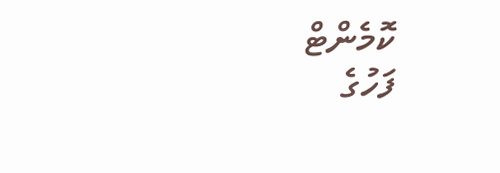ކޮމެންޓް
ފަހުގެ